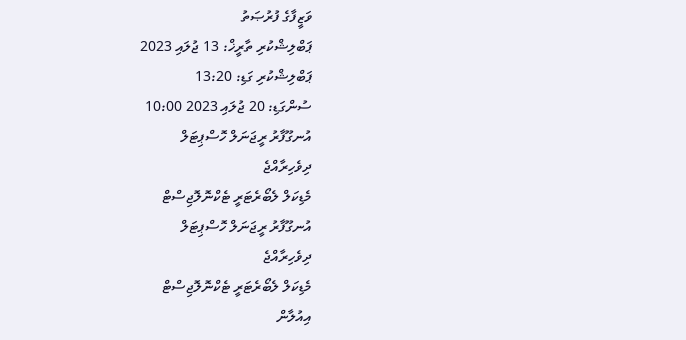ވަޒީފާގެ ފުރުޞަތު
ޕަބްލިޝްކުރި ތާރީޚް: 13 ޖުލައި 2023
ޕަބްލިޝްކުރި ގަޑި: 13:20
ސުންގަޑި: 20 ޖުލައި 2023 10:00
އުނގޫފާރު ރީޖަނަލް ހޮސްޕިޓަލް
ދިވެހިރާއްޖެ
މެޑިކަލް ލެބޯރެޓަރީ ޓެކްނޮލޮޖިސްޓް
އުނގޫފާރު ރީޖަނަލް ހޮސްޕިޓަލް
ދިވެހިރާއްޖެ
މެޑިކަލް ލެބޯރެޓަރީ ޓެކްނޮލޮޖިސްޓް
އިއުލާން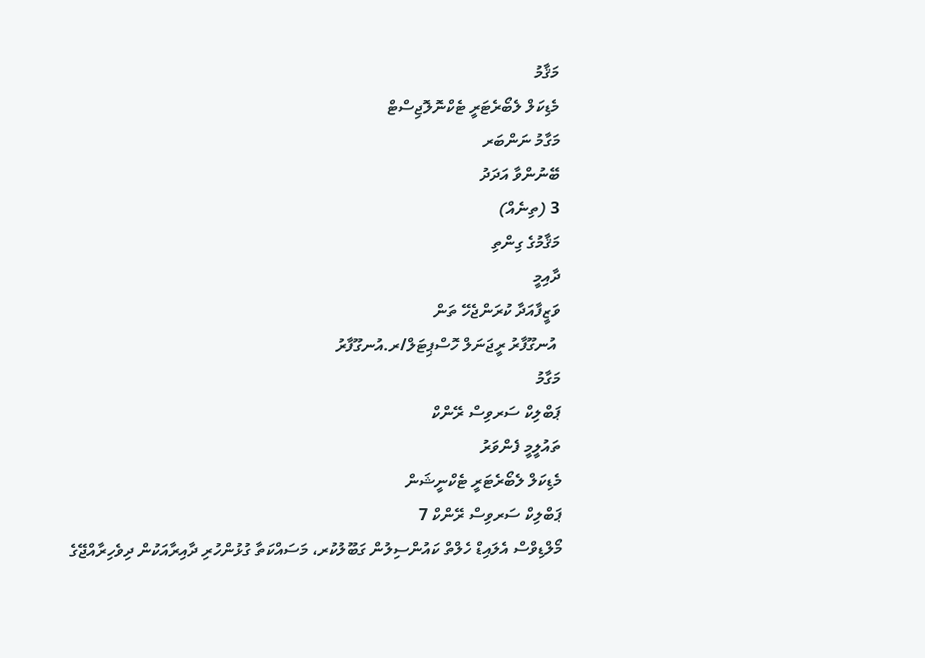މަޤާމު
މެޑިކަލް ލެބޯރެޓަރީ ޓެކްނޮލޮޖިސްޓް
މަގާމު ނަންބަރ
ބޭނުންވާ އަދަދު
3 (ތިނެއް)
މަޤާމުގެ ގިންތި
ދާއިމީ
ވަޒީފާއަދާ ކުރަންޖެހޭ ތަން
 އުނގޫފާރު ރީޖަނަލް ހޮސްޕިޓަލް/ރ.އުނގޫފާރު
މަގާމު
ޕަބްލިކް ސަރވިސް ރޭންކް
ތައުލީމީ ފެންވަރު
މެޑިކަލް ލެބޯރެޓަރީ ޓެކްނީޝަން
ޕަބްލިކް ސަރވިސް ރޭންކް 7
މޯލްޑިވްސް އެލައިޑް ހެލްތް ކައުންސިލުން ގަބޫލުކުރ، މަސައްކަތާ ގުޅުންހުރި ދާއިރާއަކުން ދިވެހިރާއްޖޭގެ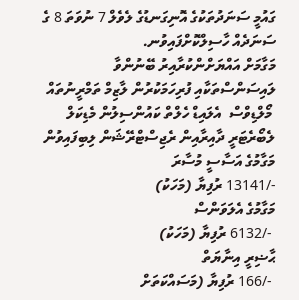ގައުމީ ސަނަދުތަކުގެ އޮނިގަނޑުގެ ލެވެލް 7 ނުވަތަ 8 ގެ ސަނަދެއް ހާސިލްކޮށްފައިވުނ.
މަގާމަށް އައްޔަށްންކުރާއިރު ބޭނުންވާ ލައިސަންސްތަކާއި ފުރިހަމަކުރުން ލާޒިމް ތަމްރީނުތައް
 މޯލްޑިވްސް  އެލައިޑް ހެލްތް ކައުންސިލުން މެޑިކަލް ލެބޯރެޓަރީ ދާއިރާއިން ރެޖިސްޓްރޭޝަން ލިބިފައިވުން
މަގާމުގެ އަސާސީ މުސާރަ
-/13141 ރުފިޔާ (މަހަކު)
މަގާމުގެ އެލަވަންސް
 -/6132 ރުފިޔާ (މަހަކު)
ޙާޟިރީ އިނާޔަތް
 -/166 ރުފިޔާ (މަސައްކަތަށް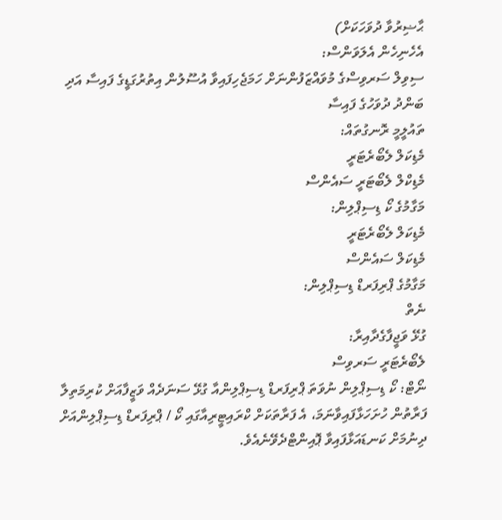ޙާޟިރުވާ ދުވަހަކަށް)
އެހެނިހެން އެލަވަންސް:
ސިވިލް ސަރވިސްގެ މުވައްޒަފުންނަށް ހަމަޖެހިފައިވާ އުސޫލުން އިތުރުގަޑީގެ ފައިސާ އަދި ބަންދު ދުވަހުގެ ފައިސާ
ތައުލީމީ ރޮނގުތައް:
މެޑިކަލް ލެބޯރެޓަރީ
މެޑިކްލް ލެބޯޓަރީ ސައެންސް
މަގާމުގެ ކޯ ޑިސިޕްލިން:
މެޑިކަލް ލެބޯރެޓަރީ
މެޑިކަލް ސައެންސް
މަގާމުގެ ޕްރިފަރޑް ޑިސިޕްލިން:
ނެތް
ގުޅޭ ވަޖީފާގެދާއިރާ:
ލެބޯރެޓަރީ ސަރވިސް
ނޯޓް: ކޯ ޑިސިޕްލިން ނުވަތަ ޕްރިފަރޑް ޑިސިޕްލިންއާ ގުޅޭ ސަނަދެއް ވަޒީފާއަށް ކުރިމަތިލާ ފަރާތުން ހުށަހަޅާފައިވާނަމަ، އެ ފަރާތަކަށް ކްރައިޓީރިއާގައި ކޯ / ޕްރިފަރޑް ޑިސިޕްލިންއަށް ދިނުމަށް ކަނޑައަޅާފައިވާ ޕޮއިންޓްދެވޭނެއެވެ.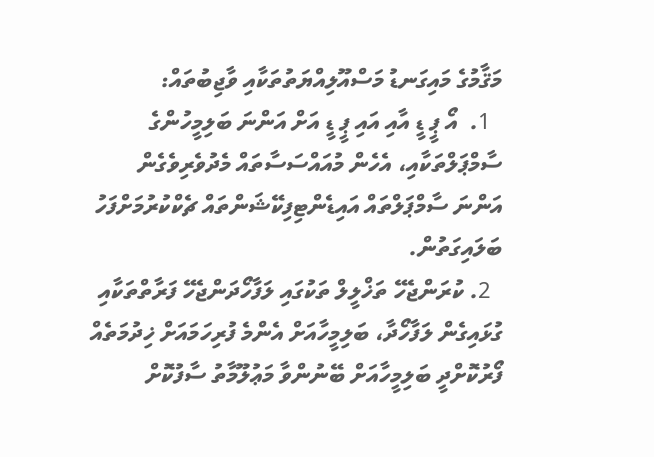މަޤާމުގެ މައިގަނޑު މަސްއޫލިއްޔަތުތަކާއި ވާޖިބުތައް:
  1.  އޯ ޕީ ޑީ އާއި އައި ޕީ ޑީ އަށް އަންނަ ބަލިމީހުންގެ ސާމްޕަލްތަކާއި، އެހެން މުއައްސަސާތައް މެދުވެރިވެގެން އަންނަ ސާމްޕަލްތައް އައިޑެންޓިފިކޭޝަންތައް ޗެކްކުރުމަށްފަހު ބަލައިގަތުން.
  2. ކުރަންޖެހޭ ތަޚްލީލް ތަކުގައި ލަފާހޯދަންޖެހޭ ފަރާތްތަކާއި ގުޅައިގެން ލަފާހޯދާ، ބަލިމީހާއަށް އެންމެ ފުރިހަމައަށް ޚިދުމަތެއް ފޯރުކޮށްދީ ބަލިމީހާއަށް ބޭނުންވާ މަޢުލޫމާތު ސާފުކޮށް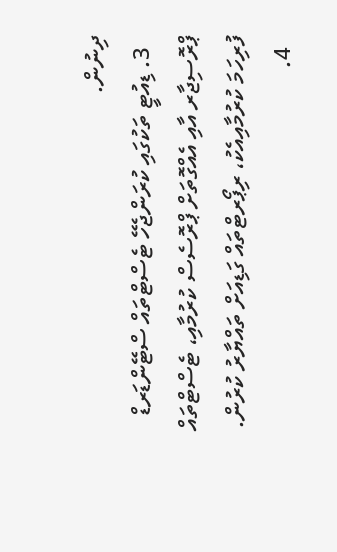ދިނުން.
  3. ޑިއުޓީ ތަކުގައި ކުރަންޖެހޭ ޓެސްޓްތައް ސްޓޭންޑަރޑް ޕްރޮސިޖާރ އާއި އެއްގޮތަށް ޕްރޮސެސް ކުރުމާއި، ޓެސްޓްތައް ފުރިހަމަ ކުރުމާއިއެކު، ރިޕޯރޓްތައް ގަޑިއަށް ތައްޔާރު ކުރުން.
  4.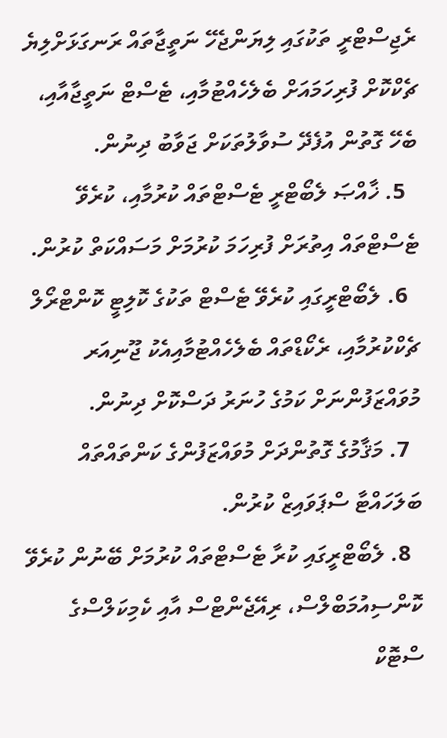ރެޖިސްޓްރީ ތަކުގައި ލިޔަންޖެހޭ ނަތީޖާތައް ރަނގަޅަށްލިޔެ ޗެކްކޮށް ފުރިހަމައަށް ބެލެހެއްޓުމާއި، ޓެސްޓް ނަތީޖާއާއި، ބެހޭ ގޮތުން އުފެދޭ ސުވާލުތަކަށް ޖަވާބު ދިނުން.
  5. ޚާއްޞަ ލެބޯޓްރީ ޓެސްޓްތައް ކުރުމާއި، ކުރެވޭ ޓެސްޓްތައް އިތުރަށް ފުރިހަމަ ކުރުމަށް މަސައްކަތް ކުރުން.
  6. ލެބޯޓްރީގައި ކުރެވޭ ޓެސްޓް ތަކުގެ ކޮލިޓީ ކޮންޓްރޯލް ޗެކްކުރުމާއި، ރެކޯޑްތައް ބެލެހެއްޓުމާއިއެކު ޖޫނިއަރ މުވައްޒަފުންނަށް ކަމުގެ ހުނަރު ދަސްކޮށް ދިނުން.
  7. މަޤާމުގެ ގޮތުންދަށް މުވައްޒަފުންގެ ކަންތައްތައް ބަލަހައްޓާ ސްޕަވައިޒް ކުރުން.
  8. ލެބޯޓްރީގައި ކުރާ ޓެސްޓްތައް ކުރުމަށް ބޭނުން ކުރެވޭ ކޮންސިއުމަބްލްސް، ރިއޭޖެންޓްސް އާއި ކެމިކަލްސްގެ ސްޓޮކް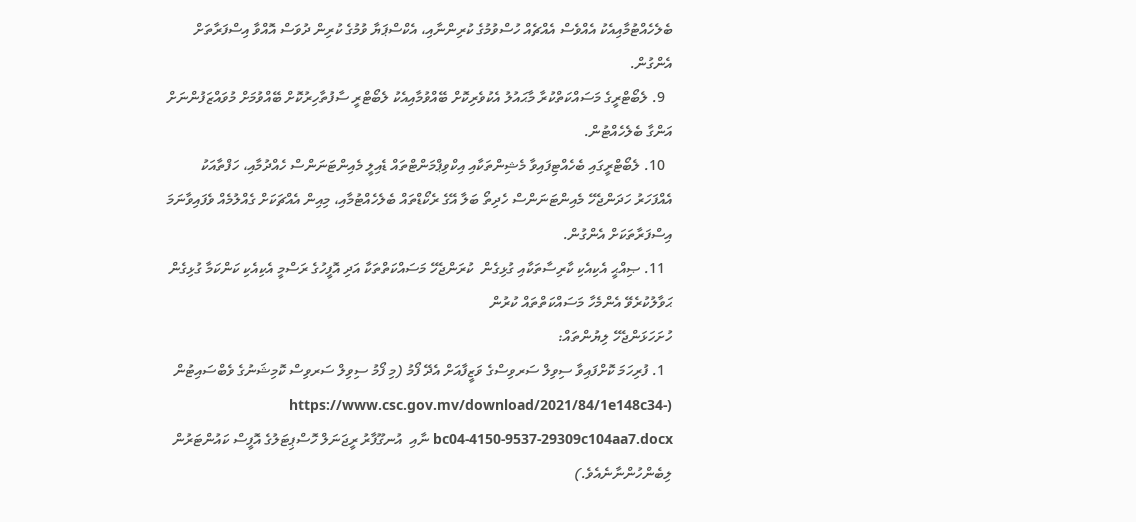ބެލެހެއްޓުމާއިއެކު އެއްވެސް އެއްޗެއް ހުސްވުމުގެ ކުރިންނާއި، އެކްސްޕަޔާ ވުމުގެ ކުރިން ދުވަސް އޮއްވާ އިސްފަރާތަށް އެންގުން.
  9. ލެބޯޓްރީގެ މަސައްކަތްކުރާ މާޙައުލު އެކުވެރިކޮށް ބޭއްވުމާއިއެކު ލެބޯޓްރީ ސާފުތާހިރުކޮށް ބޭއްވުމަށް މުވައްޒަފުންނަށް އަންގާ ބެލެހެއްޓުން.
  10. ލެބޯޓްރީގައި ބެހެއްޓިފައިވާ މެޝިންތަކާއި އިކްވިޕްމަންޓްތައް ޑެއިލީ މެއިންޓަނަންސް ހެއްދުމާއި، ހަފްތާއަކު އެއްފަހަރު ހަދަންޖެހޭ މެއިންޓަނަންސް ހެދިތޯ ބަލާ އޭގެ ރެކޯޑްތައް ބެލެހެއްޓުމާއި، މިއިން އެއްޗަކަށް ގެއްލުމެއް ވެފައިވާނަމަ އިސްފަރާތަކަށް އެންގުން.
  11. ޞިއްޙީ އެކިއެކި ކާރިސާތަކާއި ގުޅިގެން  ކުރަންޖެހޭ މަސައްކަތްތަކާ އަދި އޮފީހުގެ ރަސްމީ އެކިއެކި ކަންކަމާ ގުޅިގެން ޙަވާލުކުރެވޭ އެންމެހާ މަސައްކަތްތައް ކުރުން
ހުށަހަޅަންޖެހޭ ލިޔުންތައް:
  1. ފުރިހަމަ ކޮށްފައިވާ ސިވިލް ސަރވިސްގެ ވަޒީފާއަށް އެދޭ ފޯމު (މި ފޯމު ސިވިލް ސަރވިސް ކޮމިޝަނުގެ ވެބްސައިޓުން (https://www.csc.gov.mv/download/2021/84/1e148c34-bc04-4150-9537-29309c104aa7.docx ނާއި  އުނގޫފާރު ރީޖަނަލް ހޮސްޕިޓަލުގެ އޮފީސް ކައުންޓަރުން ލިބެންހުންނާނެއެވެ.)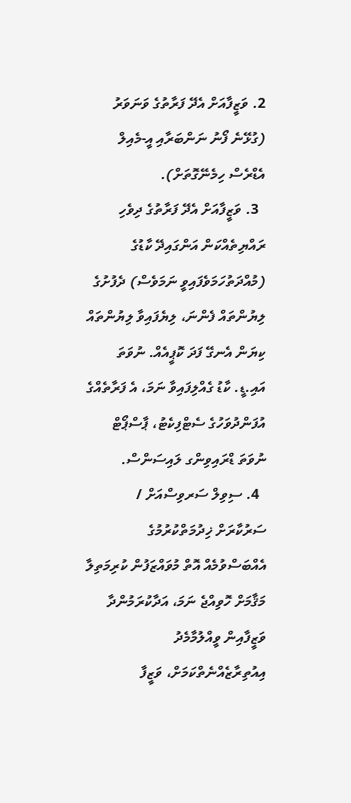2. ވަޒީފާއަށް އެދޭ ފަރާތުގެ ވަނަވަރު (ގުޅޭނެ ފޯނު ނަންބަރާއި އީ-މެއިލް އެޑްރެސް ހިމެނޭގޮތަށް).
  3. ވަޒީފާއަށް އެދޭ ފަރާތުގެ ދިވެހި ރައްޔިތެއްކަން އަންގައިދޭ ކާޑުގެ (މުއްދަތުހަމަވެފައިވީ ނަމަވެސް) ދެފުށުގެ ލިޔުންތައް ފެންނަ، ލިޔެފައިވާ ލިޔުންތައް ކިޔަން އެނގޭ ފަދަ ކޮޕީއެއް. ނުވަތަ އައި.ޑީ. ކާޑު ގެއްލިފައިވާ ނަމަ، އެ ފަރާތެއްގެ އުފަންދުވަހުގެ ސެޓްފިކެޓު، ޕާސްޕޯޓް ނުވަތަ ޑްރައިވިންގ ލައިސަންސް.
  4. ސިވިލް ސަރވިސްއަށް / ސަރުކާރަށް ޚިދުމަތްކުރުމުގެ އެއްބަސްވުމެއް އޮތް މުވައްޒަފުން ކުރިމަތިލާ މަޤާމަށް ހޮވިއްޖެ ނަމަ، އަދާކުރަމުންދާ ވަޒީފާއިން ވީއްލުމާމެދު އިއުތިރާޒެއްނެތްކަމަށް، ވަޒީފާ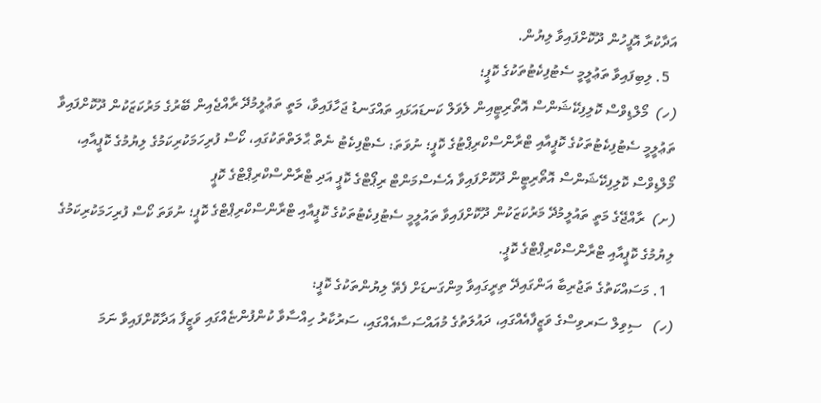އަދާކުރާ އޮފީހުން ދޫކޮށްފައިވާ ލިޔުން.
  5. ލިބިފައިވާ ތަޢުލީމީ ސެޓުފިކެޓުތަކުގެ ކޮޕީ؛
(ހ)  މޯލްޑިވްސް ކޮލިފިކޭޝަންސް އޮތޯރިޓީއިން ލެވަލް ކަނޑައަޅައި ތައްގަނޑު ޖަހާފައިވާ، މަތީ ތަޢުލީމުދޭ ރާއްޖެއިން ބޭރުގެ މަރުކަޒަކުން ދޫކޮށްފައިވާ ތަޢުލީމީ ސެޓުފިކެޓުތަކުގެ ކޮޕީއާއި ޓްރާންސްކްރިޕްޓުގެ ކޮޕީ؛ ނުވަތަ: ސެޓްފިކެޓު ނެތް ޙާލަތްތަކުގައި، ކޯސް ފުރިހަމަކުރިކަމުގެ ލިޔުމުގެ ކޮޕީއާއި، މޯލްޑިވްސް ކޮލިފިކޭޝަންސް އޮތޯރިޓީން ދޫކޮށްފައިވާ އެސެސްމަންޓް ރިޕޯޓްގެ ކޮޕީ އަދި ޓްރާންސްކްރިޕްޓްގެ ކޮޕީ
(ށ)  ރާއްޖޭގެ މަތީ ތައުލީމުދޭ މަރުކަޒަކުން ދޫކޮށްފައިވާ ތައުލީމީ ސެޓުފިކެޓުތަކުގެ ކޮޕީއާއި ޓްރާންސްކްރިޕްޓްގެ ކޮޕީ؛ ނުވަތަ ކޯސް ފުރިހަމަކުރިކަމުގެ ލިޔުމުގެ ކޮޕީއާއި ޓްރާންސްކްރިޕްޓްގެ ކޮޕީ.
  1. މަސައްކަތުގެ ތަޖުރިބާ އަންގައިދޭ ތިރީގައިވާ މިންގަނޑަށް ފެތޭ ލިޔުންތަކުގެ ކޮޕީ:
(ހ)   ސިވިލް ސަރވިސްގެ ވަޒީފާއެއްގައި، ދައުލަތުގެ މުއައްސަސާއެއްގައި، ސަރުކާރު ހިއްސާވާ ކުންފުންޏެއްގައި ވަޒީފާ އަދާކޮށްފައިވާ ނަމަ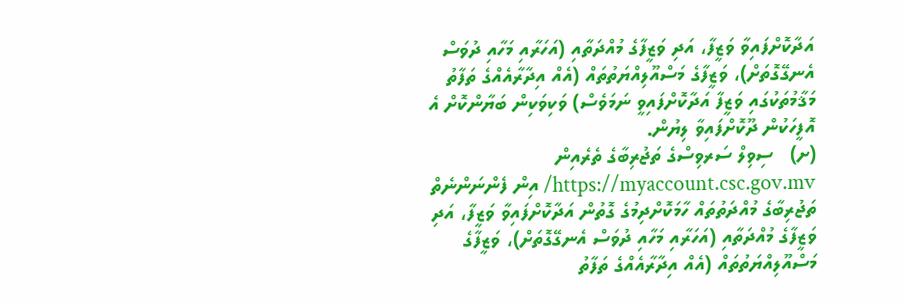އަދާކޮށްފައިވާ ވަޒީފާ، އަދި ވަޒީފާގެ މުއްދަތާއި (އަހަރާއި މަހާއި ދުވަސް އެނގޭގޮތަށް)، ވަޒީފާގެ މަސްއޫލިއްޔަތުތައް (އެއް އިދާރާއެއްގެ ތަފާތު މަޤާމުތަކުގައި ވަޒީފާ އަދާކޮށްފައިވީ ނަމަވެސް) ވަކިވަކިން ބަޔާންކޮށް އެ އޮފީހަކުން ދޫކޮށްފައިވާ ލިޔުން.
(ށ)   ސިވިލް ސަރވިސްގެ ތަޖުރިބާގެ ތެރެއިން https://myaccount.csc.gov.mv/ އިން ފެންނަންނެތް ތަޖުރިބާގެ މުއްދަތުތައް ހާމަކޮށްދިމުގެ ގޮތުން އަދާކޮށްފައިވާ ވަޒީފާ، އަދި ވަޒީފާގެ މުއްދަތާއި (އަހަރާއި މަހާއި ދުވަސް އެނގޭގޮތަށް)، ވަޒީފާގެ މަސްއޫލިއްޔަތުތައް (އެއް އިދާރާއެއްގެ ތަފާތު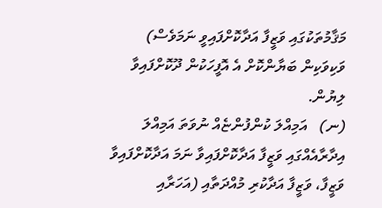މަޤާމުތަކުގައި ވަޒީފާ އަދާކޮށްފައިވީ ނަމަވެސް) ވަކިވަކިން ބަޔާންކޮށް އެ އޮފީހަކުން ދޫކޮށްފައިވާ ލިޔުން.
(ނ)   އަމިއްލަ ކުންފުންޏެއް ނުވަތަ އަމިއްލަ އިދާރާއެއްގައި ވަޒީފާ އަދާކޮށްފައިވާ ނަމަ އަދާކޮށްފައިވާ ވަޒީފާ، ވަޒީފާ އަދާކުރި މުއްދަތާއި (އަހަރާއި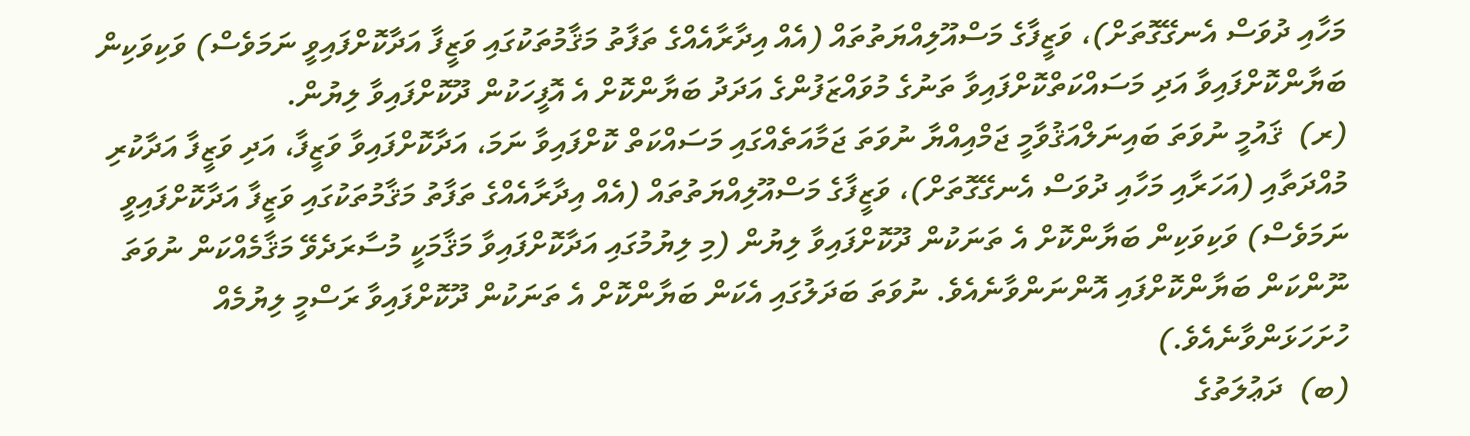މަހާއި ދުވަސް އެނގޭގޮތަށް)، ވަޒީފާގެ މަސްއޫލިއްޔަތުތައް (އެއް އިދާރާއެއްގެ ތަފާތު މަޤާމުތަކުގައި ވަޒީފާ އަދާކޮށްފައިވީ ނަމަވެސް) ވަކިވަކިން ބަޔާންކޮށްފައިވާ އަދި މަސައްކަތްކޮށްފައިވާ ތަނުގެ މުވައްޒަފުންގެ އަދަދު ބަޔާންކޮށް އެ އޮފީހަކުން ދޫކޮށްފައިވާ ލިޔުން.
(ރ)  ޤައުމީ ނުވަތަ ބައިނަލްއަޤުވާމީ ޖަމްއިއްޔާ ނުވަތަ ޖަމާއަތެއްގައި މަސައްކަތް ކޮށްފައިވާ ނަމަ، އަދާކޮށްފައިވާ ވަޒީފާ، އަދި ވަޒީފާ އަދާކުރި މުއްދަތާއި (އަހަރާއި މަހާއި ދުވަސް އެނގޭގޮތަށް)، ވަޒީފާގެ މަސްއޫލިއްޔަތުތައް (އެއް އިދާރާއެއްގެ ތަފާތު މަޤާމުތަކުގައި ވަޒީފާ އަދާކޮށްފައިވީ ނަމަވެސް) ވަކިވަކިން ބަޔާންކޮށް އެ ތަނަކުން ދޫކޮށްފައިވާ ލިޔުން (މި ލިޔުމުގައި އަދާކޮށްފައިވާ މަޤާމަކީ މުސާރަދެވޭ މަޤާމެއްކަން ނުވަތަ ނޫންކަން ބަޔާންކޮށްފައި އޮންނަންވާނެއެވެ. ނުވަތަ ބަދަލުގައި އެކަން ބަޔާންކޮށް އެ ތަނަކުން ދޫކޮށްފައިވާ ރަސްމީ ލިޔުމެއް ހުށަހަޅަންވާނެއެވެ.)
(ބ)  ދަޢުލަތުގެ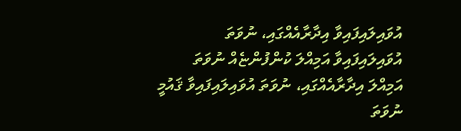އުވައިލައިފައިވާ އިދާރާއެއްގައި، ނުވަތަ އުވައިލައިފައިވާ އަމިއްލަ ކުންފުންޏެއް ނުވަތަ އަމިއްލަ އިދާރާއެއްގައި، ނުވަތަ އުވައިލައިފައިވާ ޤައުމީ ނުވަތަ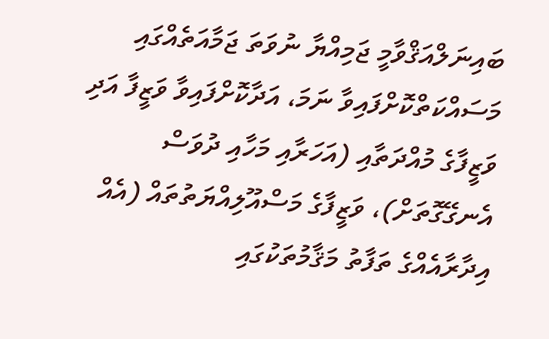ބައިނަލްއަޤްވާމީ ޖަމިއްޔާ ނުވަތަ ޖަމާއަތެއްގައި މަސައްކަތްކޮށްފައިވާ ނަމަ، އަދާކޮށްފައިވާ ވަޒީފާ އަދި ވަޒީފާގެ މުއްދަތާއި (އަހަރާއި މަހާއި ދުވަސް އެނގޭގޮތަށް)، ވަޒީފާގެ މަސްއޫލިއްޔަތުތައް (އެއް އިދާރާއެއްގެ ތަފާތު މަޤާމުތަކުގައި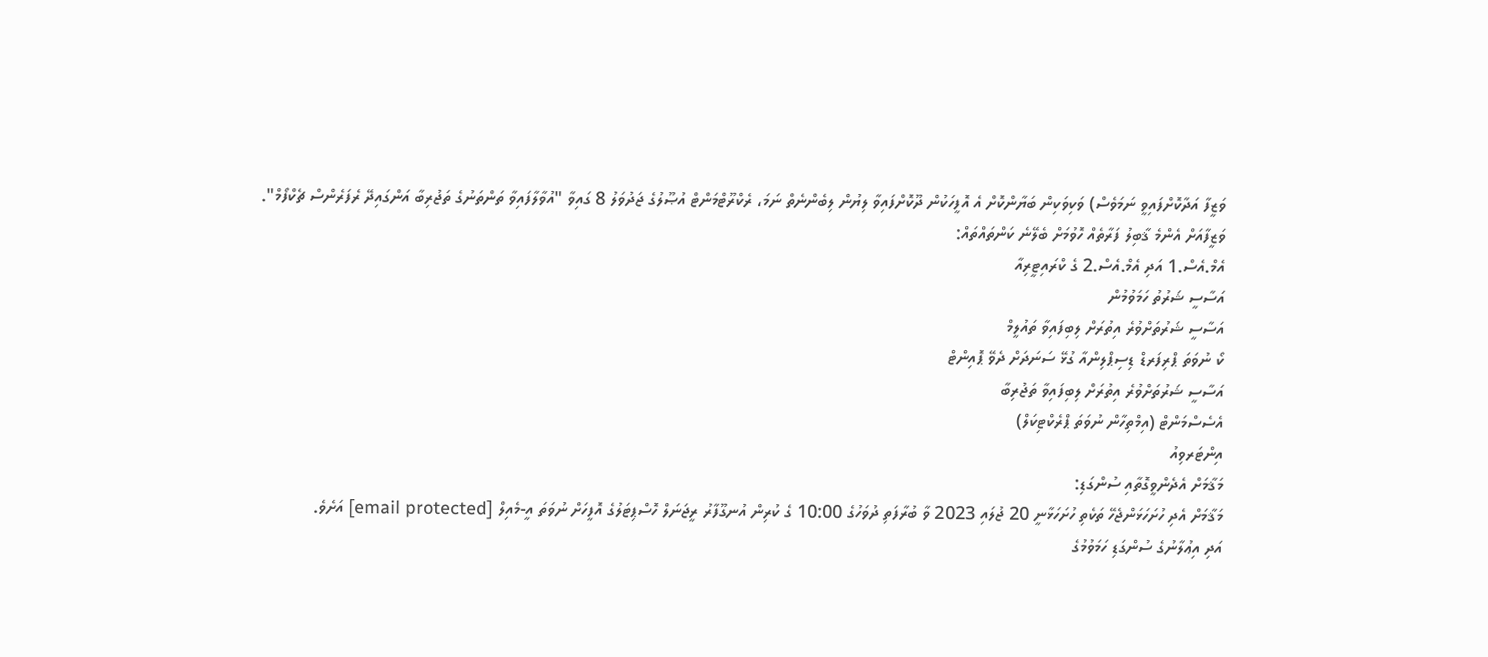ވަޒީފާ އަދާކޮށްފައިވީ ނަމަވެސް) ވަކިވަކިން ބަޔާންކޮށް އެ އޮފީހަކުން ދޫކޮށްފައިވާ ލިޔުން ލިބެންނެތް ނަމަ، ރެކްރޫޓްމަންޓް އުޞޫލުގެ ޖަދުވަލު 8 ގައިވާ "އުވާލާފައިވާ ތަންތަނުގެ ތަޖުރިބާ އަންގައިދޭ ރެފަރެންސް ޗެކްފޯމް".
ވަޒީފާއަށް އެންމެ ޤާބިލު ފަރާތެއް ހޮވުމަށް ބެލޭނެ ކަންތައްތައް:
އެމް.އެސް.1 އަދި އެމް.އެސް.2 ގެ ކްރައިޓީރިއާ
އަސާސީ ޝަރުތު ހަމަވުމުން
އަސާސީ ޝަރުތަށްވުރެ އިތުރަށް ލިބިފައިވާ ތައުލީމް
ކޯ ނުވަތަ ޕްރިފަރޑް ޑިސިޕްލިންއާ ގުޅޭ ސަނަދަށް ދެވޭ ޕޮއިންޓް
އަސާސީ ޝަރުތަށްވުރެ އިތުރަށް ލިބިފައިވާ ތަޖުރިބާ
އެސެސްމަންޓް (އިމްތިހާން ނުވަތަ ޕްރެކްޓިކަލް)
އިންޓަރވިއު
މަޤާމަށް އެދެންވީގޮތާއި ސުންގަޑި:
މަޤާމަށް އެދި ހުށަހަޅަންޖެހޭ ތަކެތި ހުށަހަޅާނީ 20 ޖުލައި 2023 ވާ ބުރާފަތި ދުވަހުގެ 10:00 ގެ ކުރިން އުނގޫފާރު ރީޖަނަލް ހޮސްޕިޓަލުގެ އޮފީހަށް ނުވަތަ އީ-މެއިލް [email protected] އަށެވެ.
އަދި އިޢުލާނުގެ ސުންގަޑި ހަމަވުމުގެ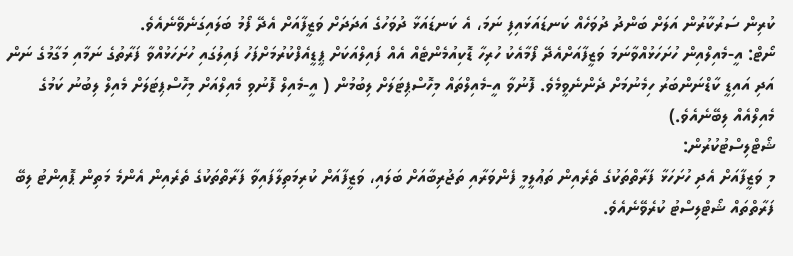ކުރިން ސަރުކާރުން އަލަށް ބަންދު ދުވަހެއް ކަނޑައަޅައިފި ނަމަ، އެ ކަނޑައަޅާ ދުވަހުގެ އަދަދަށް ވަޒީފާއަށް އެދޭ ފޯމު ބަލައިގަނެވޭނެއެވެ.
ނޯޓް: އީ-މެއިލްއިން ހުށަހަޅުއްވާނަމަ ވަޒީފާއަށްއެދޭ ފޯމާއެކު ހުރިހާ ޑޮކިއުމެންޓެއް އެއް ފައިލްއަކަށް ޕީޑީއެފްކުރުމަށްފަހު ފައިލުގައި ހުށަހަޅުއްވާ ފަރާތުގެ ނަމާއި މަގާމުގެ ނަން އަދި އައިޑީ ކާޑްނަންބަރު ހިމެނުމަށް ދެންނެވީމެވެ. ފޮނުވާ އީ-މެއިލްތައް މިހޮސްޕިޓަލަށް ލިބުމުން ( އީ-މެއިލް ފޮނުވި މެއިލްއަށް މިހޮސްޕިޓަލަށް މެއިލް ލިބުނު ކަމުގެ މެއިލްއެއް ލިބޭނެއެވެ.)
ޝޯޓްލިސްޓުކުރުން:
މި ވަޒީފާއަށް އެދި ހުށަހަޅާ ފަރާތްތަކުގެ ތެރެއިން ތަޢުލީމީ ފެންވަރާއި ތަޖުރިބާއަށް ބަލައި، ވަޒީފާއަށް ކުރިމަތިލާފައިވާ ފަރާތްތަކުގެ ތެރެއިން އެންމެ މަތިން ޕޮއިންޓު ލިބޭ ފަރާތްތައް ޝޯޓްލިސްޓު ކުރެވޭނެއެވެ.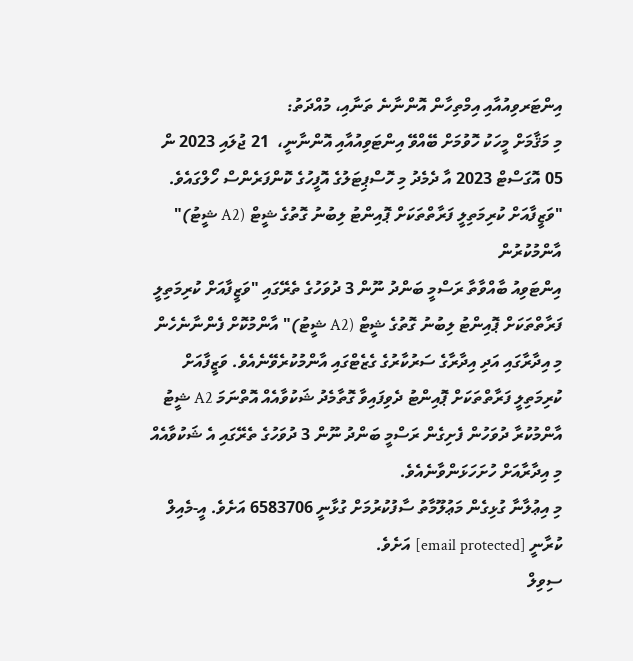އިންޓަރވިއުއާއި އިމްތިހާން އޮންނާނެ ތަނާއި، މުއްދަތު:
މި މަޤާމަށް މީހަކު ހޮވުމަށް ބޭއްވޭ އިންޓަވިއުއާއި އޮންނާނީ،  21 ޖުލައި 2023 ން 05 އޮގަސްޓް 2023 އާ ދެމެދު މި ހޮސްޕިޓަލުގެ އޮފީހުގެ ކޮންފަރެންސް ހޯލްގައެވެ.
"ވަޒީފާއަށް ކުރިމަތިލީ ފަރާތްތަކަށް ޕޮއިންޓު ލިބުނު ގޮތުގެ ޝީޓް (A2 ޝީޓު)" އާންމުކުރުން
އިންޓަވިއު ބާއްވާތާ ރަސްމީ ބަންދު ނޫން 3 ދުވަހުގެ ތެރޭގައި "ވަޒީފާއަށް ކުރިމަތިލީ ފަރާތްތަކަށް ޕޮއިންޓު ލިބުނު ގޮތުގެ ޝީޓް (A2 ޝީޓު)" އާންމުކޮށް ފެންނާނެހެން މި އިދާރާގައި އަދި އިދާރާގެ ސަރުކާރުގެ ގެޒެޓްގައި އާންމުކުރެވޭނެއެވެ. ވަޒީފާއަށް ކުރިމަތިލީ ފަރާތްތަކަށް ޕޮއިންޓު ދެވިފައިވާ ގޮތާމެދު ޝަކުވާއެއް އޮތްނަމަ A2 ޝީޓު އާންމުކުރާ ދުވަހުން ފެށިގެން ރަސްމީ ބަންދު ނޫން 3 ދުވަހުގެ ތެރޭގައި އެ ޝަކުވާއެއް މި އިދާރާއަށް ހުށަހަޅަންވާނެއެވެ.
މި އިޢުލާނާ ގުޅިގެން މަޢުލޫމާތު ސާފުކުރުމަށް ގުޅާނީ 6583706 އަށެވެ. އީ-މެއިލް ކުރާނީ [email protected] އަށެވެ.
ސިވިލް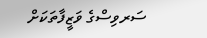ސަރވިސްގެ ވަޒީފާތަކަށް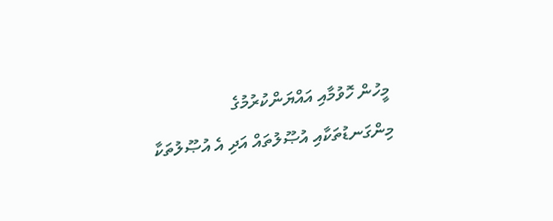މީހުން ހޮވުމާއި އައްޔަންކުރުމުގެ މިންގަނޑުތަކާއި އުޞޫލުތައް އަދި އެ އުޞޫލުތަކާ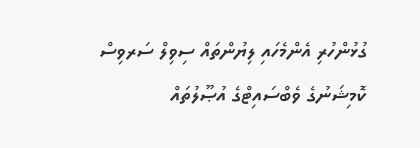ގުޅުންހުރި އެންމެހައި ލިޔުންތައް ސިވިލް ސަރވިސް ކޮމިޝަނުގެ ވެބްސައިޓްގެ އުޞޫލުތައް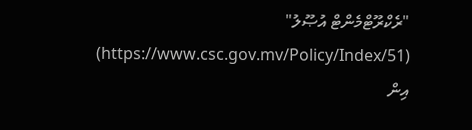"ރެކްރޫޓްމެންޓް އުޞޫލު" (https://www.csc.gov.mv/Policy/Index/51) އިން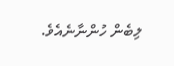ލިބެން ހުންނާނެއެވެ.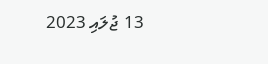13 ޖުލައި 2023